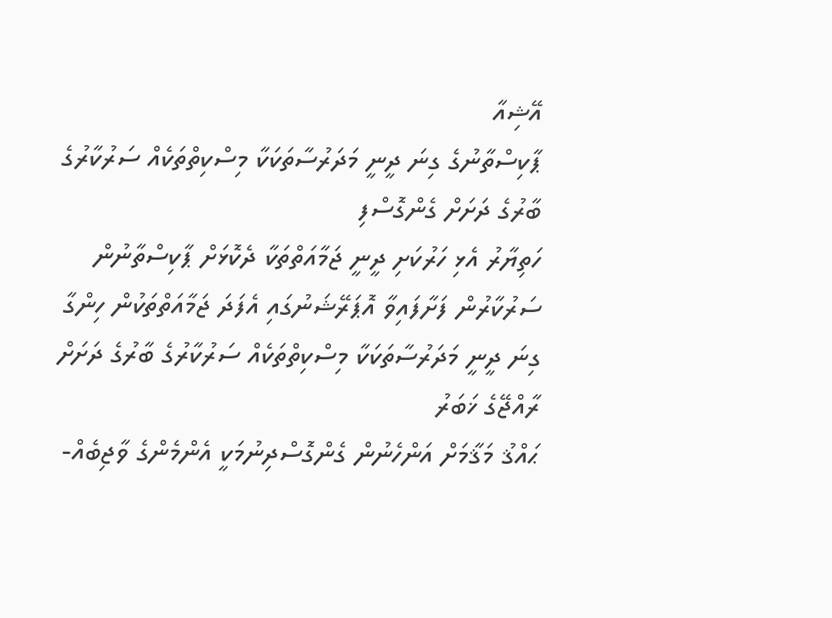އޭޝިއާ
ޕާކިސްތާނުގެ ގިނަ ދީނީ މަދަރުސާތަކަކާ މިސްކިތްތަކެއް ސަރުކާރުގެ ބާރުގެ ދަށަށް ގެންގޮސްފި
ހަތިޔާރު އެޅި ހަރުކަށި ދީނީ ޖަމާއަތްތަކާ ދެކޮޅަށް ޕާކިސްތާނުން ސަރުކާރުން ފަށާފައިވާ އޮޕަރޭޝަނުގައި އެފަދަ ޖަމާއަތްތަކުން ހިންގާ ގިނަ ދީނީ މަދަރުސާތަކަކާ މިސްކިތްތަކެއް ސަރުކާރުގެ ބާރުގެ ދަށަށް
ރާއްޖޭގެ ޚަބަރު
ޙައްޤު މަޤާމަށް އަންހެނުން ގެންގޮސްދިނުމަކީ އެންމެންގެ ވާޖިބެއް-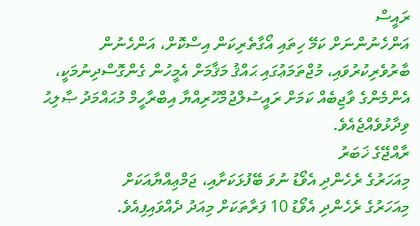ރައީސް
އަންހެނުންނަށް ކަމޭ ހިތައި އޯގާތެރިކަން އިސްކޮށް، އަންހެނުން ބާރުވެރިކުރުވައި، މުޖްތަމަޢުގައި ޙައްޤު މަޤާމަށް އެމީހުން ގެންގޮސްދިނުމަކީ، އެންމެންގެ ވާޖިބެއް ކަމަށް ރައީސުލްޖުމްހޫރިއްޔާ އިބްރާހީމް މުޙައްމަދު ޞާލިޙު ވިދާޅުވެއްޖެއެވެ.
ރާއްޖޭގެ ޚަބަރު
މިއަހަރުގެ ރެހެންދި އެވޯޑު ނުވަ ބޭފުޅަކަށާއި، ޖަމްޢިއްޔާއަކަށް
މިއަހަރުގެ ރެހެންދި އެވޯޑު 10 ފަރާތަކަށް މިއަދު ދެއްވައިފިއެވެ.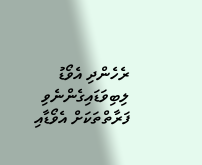ރެހެންދި އެވޯޑު ލިބިވަޑައިގެންނެވި ފަރާތްތަކަށް އެވޯޑާއި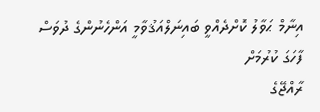އިނާމް ޙަވާލު ކޮށްދެއްވީ ބައިނަލްއަޤުވާމީ އަންހެނުންގެ ދުވަސް ފާހަގަ ކުރުމަށް
ރާއްޖޭގެ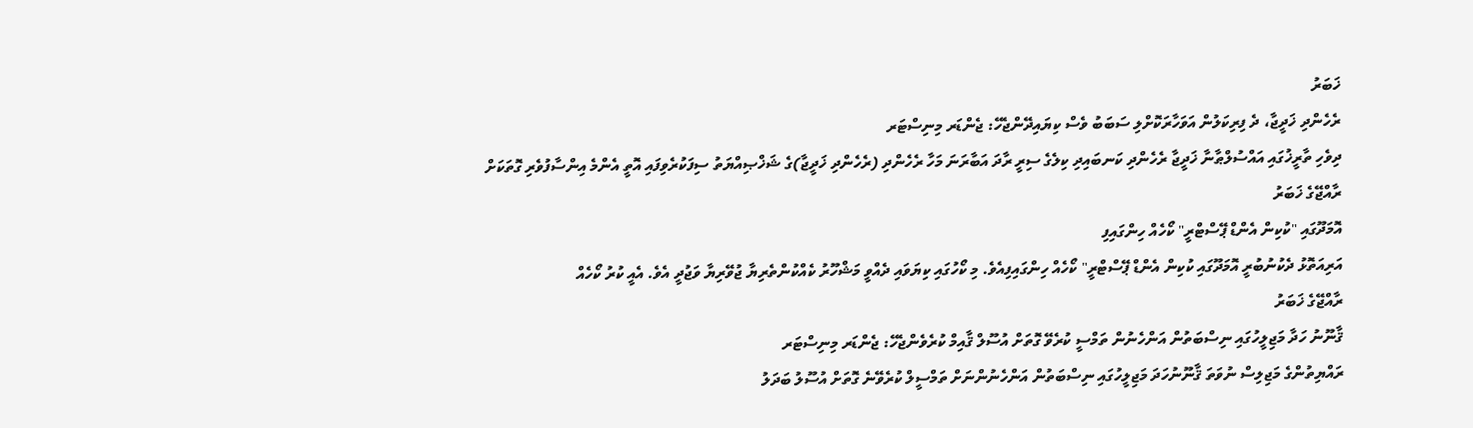ޚަބަރު
ރެހެންދި ޚަދީޖާ، ދެ ފިރިކަލުން އަވަހާރަކޮށްލި ސަބަބު ވެސް ކިޔައިދޭންޖެހޭ: ޖެންޑަރ މިނިސްޓަރ
ދިވެހި ތާރީޚުގައި އައްސުލްޠާނާ ޚަދީޖާ ރެހެންދި ކަނބައިދި ކިލެގެ ސިރީ ރާދަ އަބާރަނަ މަހާ ރެހެންދި (ރެހެންދި ޚަދީޖާ)ގެ ޝަޚްޞިއްޔަތު ސިފަކުރެވިފައި އޮތީ އެންމެ އިންސާފުވެރި ގޮތަކަށް
ރާއްޖޭގެ ޚަބަރު
އޮމަދޫގައި "ކުކިން އެންޑް ޕޭސްޓްރީ" ކޯހެއް ހިންގައިފި
އަރިއަތޮޅު ދެކުނުބުރީ އޮމަދޫގައި ކުކިން އެންޑް ޕޭސްޓްރީ" ކޯހެއް ހިންގައިފިއެވެ. މި ކޯހުގައި ކިޔަވައި ދެއްވީ މަޝްހޫރު ކެއްކުންތެރިޔާ ޖުވޭރިޔާ ވަޖުދީ އެވެ. އެއީ ކުރު ކޯހެއް
ރާއްޖޭގެ ޚަބަރު
ޤާނޫނު ހަދާ މަޖިލީހުގައި ނިސްބަތުން އަންހެނުން ތަމްސީ ކުރެވޭ ގޮތަށް އުސޫލް ޤާއިމް ކުރެވެންޖެހޭ: ޖެންޑަރ މިނިސްޓަރ
ރައްޔިތުންގެ މަޖިލިސް ނުވަތަ ޤާނޫނުހަދަ މަޖިލީހުގައި ނިސްބަތުން އަންހެނުންނަށް ތަމްސީލް ކުރެވޭނެ ގޮތަށް އުސޫލު ބަދަލު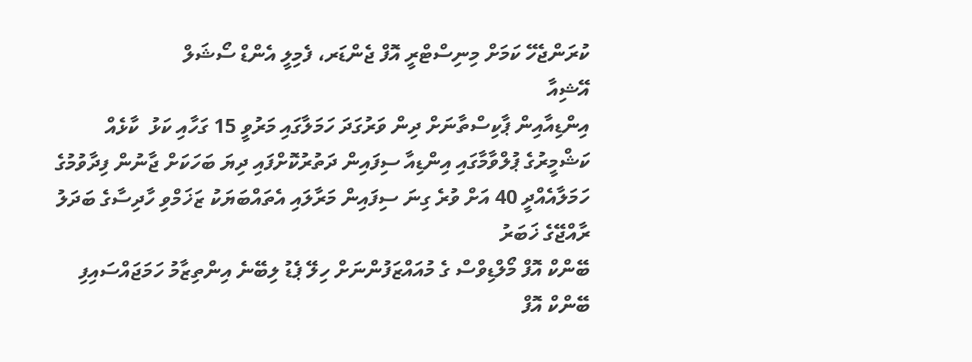ކުރަންޖެހޭ ކަމަށް މިނިސްޓްރީ އޮފް ޖެންޑަރ، ފެމިލީ އެންޑް ސޯޝަލް
އޭޝިއާ
އިންޑިއާއިން ޕާކިސްތާނަށް ދިން ވަރުގަދަ ހަމަލާގައި މަރުވީ 15 ގަހާއި ކަޅު  ކާޅެއް
ކަޝްމީރުގެ ޕުލްވާމާގައި އިންޑިއާ ސިފައިން ދަތުރުކޮށްފައި ދިޔަ ބަހަކަށް ޖާނުން ފިދާވުމުގެ ހަމަލާއެއްދީ 40 އަށް ވުރެ ގިނަ ސިފައިން މަރާލައި އެތައްބަޔަކު ޒަޚަމްވި ހާދިސާގެ ބަދަލު
ރާއްޖޭގެ ޚަބަރު
ބޭންކް އޮފް މޯލްޑިވްސް ގެ މުއައްޒަފުންނަށް ހިލޭ ޕެޑު ލިބޭނެ އިންތިޒާމު ހަމަޖައްސައިފި
ބޭންކް އޮފް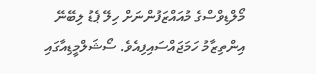މޯލްޑިވްސްގެ މުއައްޒަފުންނަށް ހިލޭ ޕެޑު ލިބޭނޭ އިންތިޒާމު ހަމަޖައްސައިފިއެވެ. ސޯޝަލްމީޑިއާގައި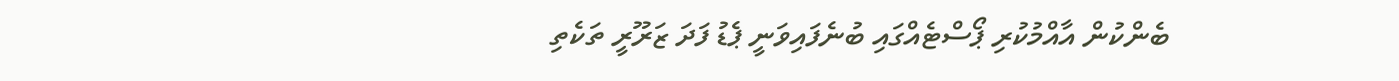ބެންކުން އާއްމުކުރި ޕޯސްޓެއްގައި ބުނެފައިވަނީ ޕެޑު ފަދަ ޒަރޫރީ ތަކެތި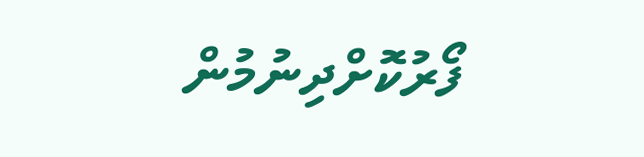ފޯރުކޮށްދިނުމުން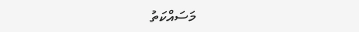މަސައްކަތު